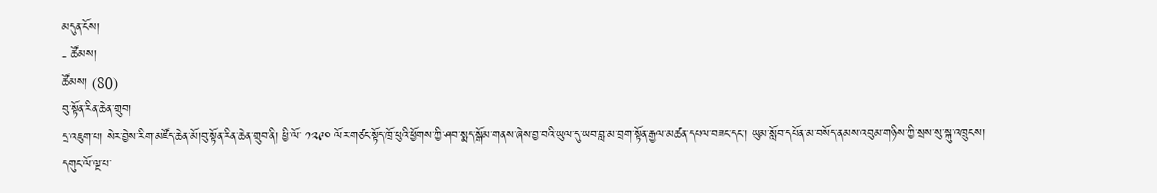མདུན་ངོས།
- ཚོམས།
ཚོམས། (80)
བུ་སྟོན་རིན་ཆེན་གྲུབ།
དྲ་འཇུག་པ། སེར་བྱེས་རིག་མཛོད་ཆེན་མོ།བུ་སྟོན་རིན་ཆེན་གྲུབ་ནི། ཕྱི་ལོ་ ༡༢༩༠ ལོར་གཙང་སྟོད་ཁྲོ་ཕུའི་ཕྱོགས་ཀྱི་ཤབ་སྨད་སྒོམ་གནས་ཞེས་བྱ་བའི་ཡུལ་དུ་ཡབ་བླ་མ་བྲག་སྟོན་རྒྱལ་མཚན་དཔལ་བཟང་དང་། ཡུམ་སློབ་དཔོན་མ་བསོད་ནམས་འབུམ་གཉིས་ཀྱི་སྲས་སུ་སྐུ་འཁྲུངས།
དགུང་ལོ་ལྔ་པ་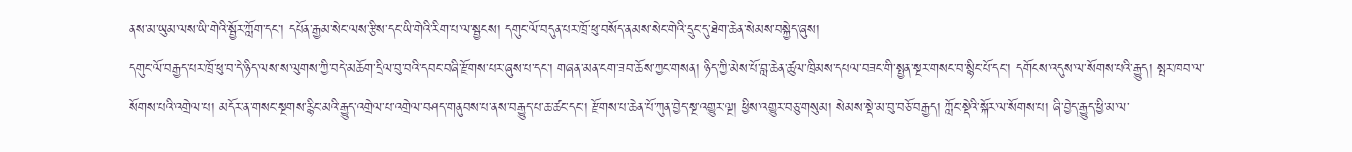ནས་མ་ཡུམ་ལས་ཡི་གེའི་སྦྱོར་ཀློག་དང་། དཔོན་རྒྱམ་སེང་ལས་རྩིས་དང་ཡི་གེའི་རིག་པ་ལ་སྦྱངས། དགུང་ལོ་བདུན་པར་ཁྲོ་ཕུ་བསོད་ནམས་སེང་གེའི་དྲུང་དུ་ཐེག་ཆེན་སེམས་བསྐྱེད་ཞུས།
དགུང་ལོ་བརྒྱད་པར་ཁྲོ་ཕུ་བ་དེ་ཉིད་ལས་ས་ལུགས་ཀྱི་བདེ་མཆོག་དྲིལ་བུ་བའི་དབང་བཞི་རྫོགས་པར་ཞུས་པ་དང་། གཞན་མན་ངག་ཟབ་ཆོས་ཀྱང་གསན། ཉིད་ཀྱི་མེས་པོ་བླ་ཆེན་ཚུལ་ཁྲིམས་དཔལ་བཟང་གི་སྤྱན་སྔར་གསང་བ་སྙིང་པོ་དང་། དགོངས་འདུས་ལ་སོགས་པའི་རྒྱུད། སྤར་ཁབ་ལ་སོགས་པའི་འགྲེལ་པ། མདོར་ན་གསང་སྔགས་རྙིང་མའི་རྒྱུད་འགྲེལ་པ་འགྲེལ་བཤད་གནུབས་པ་ནས་བརྒྱུད་པ་ཆ་ཚང་དང་། རྫོགས་པ་ཆེན་པོ་ཀུན་བྱེད་སྔ་འགྱུར་ལྔ། ཕྱིས་འགྱུར་བཅུ་གསུམ། སེམས་སྡེ་མ་བུ་བཅོ་བརྒྱད། ཀློང་སྡེའི་སྐོར་ལ་སོགས་པ། ཞི་བྱེད་རྒྱུད་ཕྱི་མ་ལ་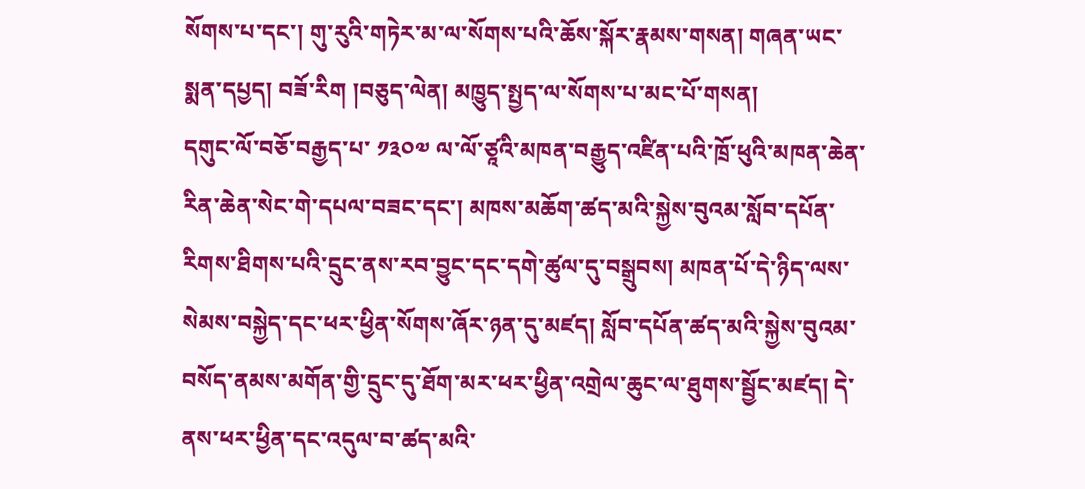སོགས་པ་དང་། གུ་རུའི་གཏེར་མ་ལ་སོགས་པའི་ཆོས་སྐོར་རྣམས་གསན། གཞན་ཡང་སྨན་དཔྱད། བཟོ་རིག །བཅུད་ལེན། མཁྱུད་སྤྱད་ལ་སོགས་པ་མང་པོ་གསན།
དགུང་ལོ་བཅོ་བརྒྱད་པ་ ༡༣༠༧ ལ་ལོ་ཙཱའི་མཁན་བརྒྱུད་འཛིན་པའི་ཁྲོ་ཕུའི་མཁན་ཆེན་རིན་ཆེན་སེང་གེ་དཔལ་བཟང་དང་། མཁས་མཆོག་ཚད་མའི་སྐྱེས་བུའམ་སློབ་དཔོན་རིགས་ཐིགས་པའི་དྲུང་ནས་རབ་བྱུང་དང་དགེ་ཚུལ་དུ་བསྒྲུབས། མཁན་པོ་དེ་ཉིད་ལས་སེམས་བསྐྱེད་དང་ཕར་ཕྱིན་སོགས་ཞོར་ཉན་དུ་མཛད། སློབ་དཔོན་ཚད་མའི་སྐྱེས་བུའམ་བསོད་ནམས་མགོན་གྱི་དྲུང་དུ་ཐོག་མར་ཕར་ཕྱིན་འགྲེལ་ཆུང་ལ་ཐུགས་སྦྱོང་མཛད། དེ་ནས་ཕར་ཕྱིན་དང་འདུལ་བ་ཚད་མའི་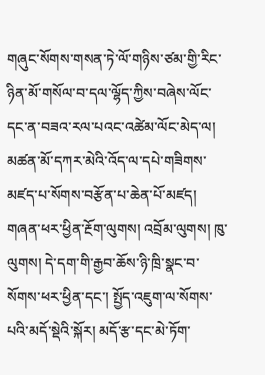གཞུང་སོགས་གསན་ཏེ་ལོ་གཉིས་ཙམ་གྱི་རིང་ཉིན་མོ་གསོལ་བ་དལ་ལྷོད་ཀྱིས་བཞེས་ལོང་དང་ན་བཟའ་རལ་པའང་འཚེམ་ལོང་མེད་ལ། མཚན་མོ་དཀར་མེའི་འོད་ལ་དཔེ་གཟིགས་མཛད་པ་སོགས་བརྩོན་པ་ཆེན་པོ་མཛད། གཞན་ཕར་ཕྱིན་རྔོག་ལུགས། འབྲོམ་ལུགས། ཁུ་ལུགས། དེ་དག་གི་རྒྱབ་ཆོས་ཉི་ཁྲི་སྣང་བ་སོགས་ཕར་ཕྱིན་དང་། སྤྱོད་འཇུག་ལ་སོགས་པའི་མདོ་སྡེའི་སྐོར། མདོ་རྩ་དང་མེ་ཏོག་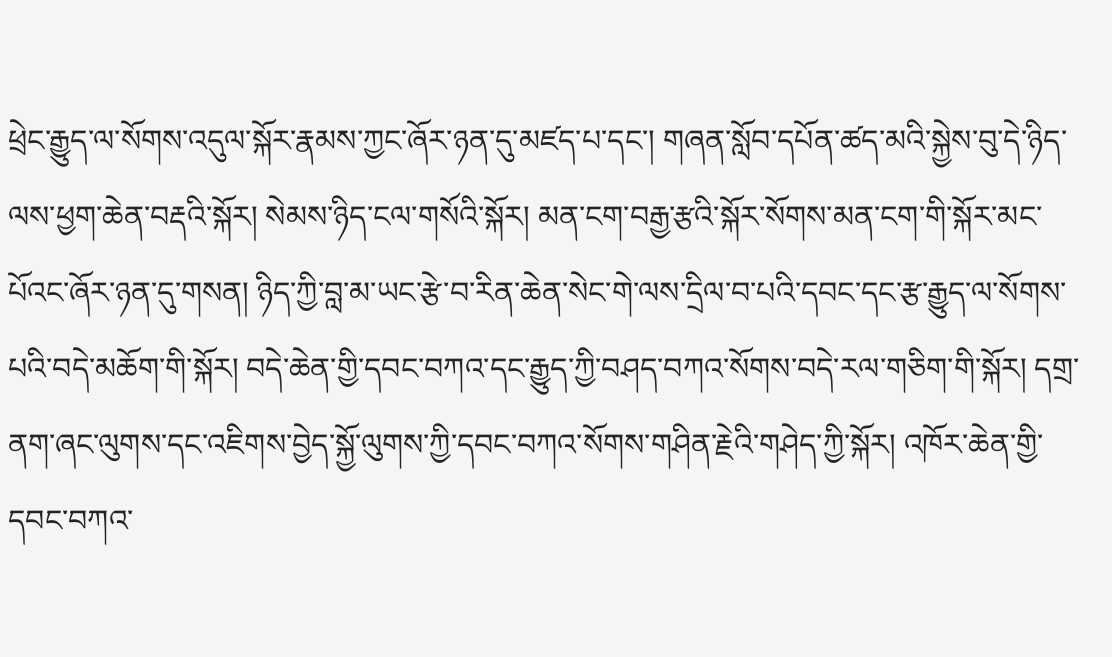ཕྲེང་རྒྱུད་ལ་སོགས་འདུལ་སྐོར་རྣམས་ཀྱང་ཞོར་ཉན་དུ་མཛད་པ་དང་། གཞན་སློབ་དཔོན་ཚད་མའི་སྐྱེས་བུ་དེ་ཉིད་ལས་ཕྱག་ཆེན་བརྡའི་སྐོར། སེམས་ཉིད་ངལ་གསོའི་སྐོར། མན་ངག་བརྒྱ་རྩའི་སྐོར་སོགས་མན་ངག་གི་སྐོར་མང་པོའང་ཞོར་ཉན་དུ་གསན། ཉིད་ཀྱི་བླ་མ་ཡང་རྩེ་བ་རིན་ཆེན་སེང་གེ་ལས་དྲིལ་བ་པའི་དབང་དང་རྩ་རྒྱུད་ལ་སོགས་པའི་བདེ་མཆོག་གི་སྐོར། བདེ་ཆེན་གྱི་དབང་བཀའ་དང་རྒྱུད་ཀྱི་བཤད་བཀའ་སོགས་བདེ་རལ་གཅིག་གི་སྐོར། དགྲ་ནག་ཞང་ལུགས་དང་འཇིགས་བྱེད་སྐྱོ་ལུགས་ཀྱི་དབང་བཀའ་སོགས་གཤིན་རྗེའི་གཤེད་ཀྱི་སྐོར། འཁོར་ཆེན་གྱི་དབང་བཀའ་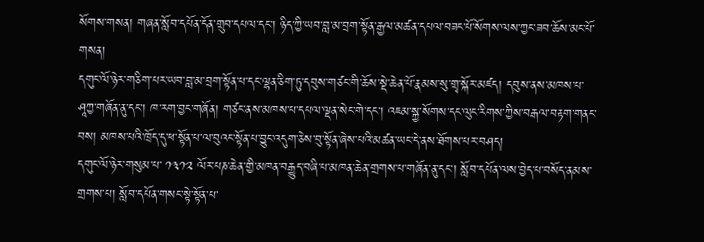སོགས་གསན། གཞན་སློབ་དཔོན་དོན་གྲུབ་དཔལ་དང་། ཉིད་ཀྱི་ཡབ་བླ་མ་བྲག་སྟོན་རྒྱལ་མཚན་དཔལ་བཟང་པོ་སོགས་ལས་ཀྱང་ཟབ་ཆོས་མང་པོ་གསན།
དགུང་ལོ་ཉེར་གཅིག་པར་ཡབ་བླ་མ་བྲག་སྟོན་པ་དང་ལྷན་ཅིག་ཏུ་དབུས་གཙང་གི་ཆོས་སྡེ་ཆེན་པོ་རྣམས་སུ་གྲྭ་སྐོར་མཛད། དབུས་ནས་མཁས་པ་ཤཱཀྱ་གཞོན་ནུ་དང་། ཁ་རག་བྱང་གཞོན། གཙང་ནས་མཁས་པ་དཔལ་ལྡན་སེང་གེ་དང་། འཇམ་སྐྱ་སོགས་དང་ལུང་རིགས་ཀྱིས་བརྒལ་བརྟག་གནང་བས། མཁས་པའི་ཁྲོད་དུ་ཕ་སྟོན་པ་ལ་བུའང་སྟོན་པ་བྱུང་འདུག་ཅེས་བུ་སྟོན་ཞེས་པའི་མཚན་ཡང་དེ་ནས་ཐོགས་པར་བཤད།
དགུང་ལོ་ཉེར་གསུམ་པ་ ༡༣༡༢ ལོར་པཎ་ཆེན་གྱི་མཁན་བརྒྱུད་བཞི་པ་མཁན་ཆེན་གྲགས་པ་གཞོན་ནུ་དང་། སློབ་དཔོན་ལས་བྱེད་པ་བསོད་ནམས་གྲགས་པ། སློབ་དཔོན་གསང་སྟེ་སྟོན་པ་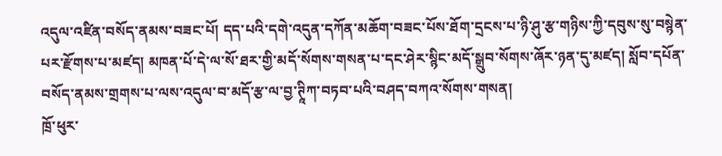འདུལ་འཛིན་བསོད་ནམས་བཟང་པོ། དད་པའི་དགེ་འདུན་དཀོན་མཆོག་བཟང་པོས་ཐོག་དྲངས་པ་ཉི་ཤུ་རྩ་གཉིས་ཀྱི་དབུས་སུ་བསྙེན་པར་རྫོགས་པ་མཛད། མཁན་པོ་དེ་ལ་སོ་ཐར་གྱི་མདོ་སོགས་གསན་པ་དང་ཤེར་སྙིང་མདོ་སྒྲུབ་སོགས་ཞོར་ཉན་དུ་མཛད། སློབ་དཔོན་བསོད་ནམས་གྲགས་པ་ལས་འདུལ་བ་མདོ་རྩ་ལ་བྱ་ཊཱིཀ་བཏབ་པའི་བཤད་བཀའ་སོགས་གསན།
ཁྲོ་ཕུར་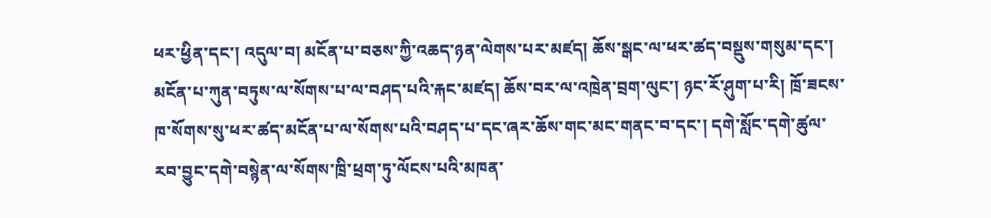ཕར་ཕྱིན་དང་། འདུལ་བ། མངོན་པ་བཅས་ཀྱི་འཆད་ཉན་ལེགས་པར་མཛད། ཆོས་སྒང་ལ་ཕར་ཚད་བསྡུས་གསུམ་དང་། མངོན་པ་ཀུན་བཏུས་ལ་སོགས་པ་ལ་བཤད་པའི་རྐང་མཛད། ཆོས་བར་ལ་འཁྲེན་བྲག་ལུང་། ཉང་རོ་ཤུག་པ་རི། ཁྲོ་ཟངས་ཁ་སོགས་སུ་ཕར་ཚད་མངོན་པ་ལ་སོགས་པའི་བཤད་པ་དང་ཞར་ཆོས་གང་མང་གནང་བ་དང་། དགེ་སློང་དགེ་ཚུལ་རབ་བྱུང་དགེ་བསྙེན་ལ་སོགས་ཁྲི་ཕྲག་ཏུ་ལོངས་པའི་མཁན་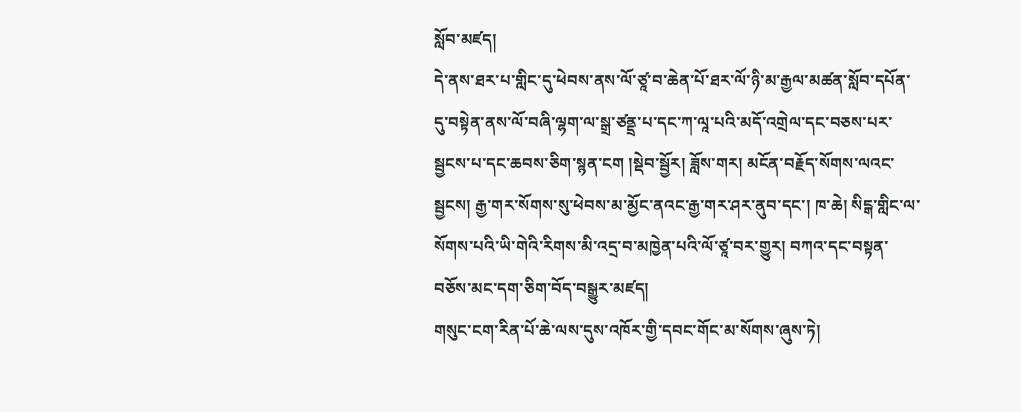སློབ་མཛད།
དེ་ནས་ཐར་པ་གླིང་དུ་ཕེབས་ནས་ལོ་ཙཱ་བ་ཆེན་པོ་ཐར་ལོ་ཉི་མ་རྒྱལ་མཚན་སློབ་དཔོན་དུ་བསྟེན་ནས་ལོ་བཞི་ལྷག་ལ་སྒྲ་ཙནྡྲ་པ་དང་ཀ་ལཱ་པའི་མདོ་འགྲེལ་དང་བཅས་པར་སྦྱངས་པ་དང་ཆབས་ཅིག་སྙན་ངག །སྡེབ་སྦྱོར། ཟློས་གར། མངོན་བརྗོད་སོགས་ལའང་སྦྱངས། རྒྱ་གར་སོགས་སུ་ཕེབས་མ་མྱོང་ནའང་རྒྱ་གར་ཤར་ནུབ་དང་། ཁ་ཆེ། སིངྒ་གླིང་ལ་སོགས་པའི་ཡི་གེའི་རིགས་མི་འདྲ་བ་མཁྱེན་པའི་ལོ་ཙཱ་བར་གྱུར། བཀའ་དང་བསྟན་བཅོས་མང་དག་ཅིག་བོད་བསྒྱུར་མཛད།
གསུང་ངག་རིན་པོ་ཆེ་ལས་དུས་འཁོར་གྱི་དབང་གོང་མ་སོགས་ཞུས་ཏེ།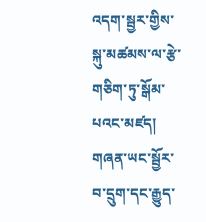འདག་སྦྱར་གྱིས་སྐུ་མཚམས་ལ་རྩེ་གཅིག་ཏུ་སྒོམ་པའང་མཛད། གཞན་ཡང་སྦྱོར་བ་དྲུག་དང་རྒྱུད་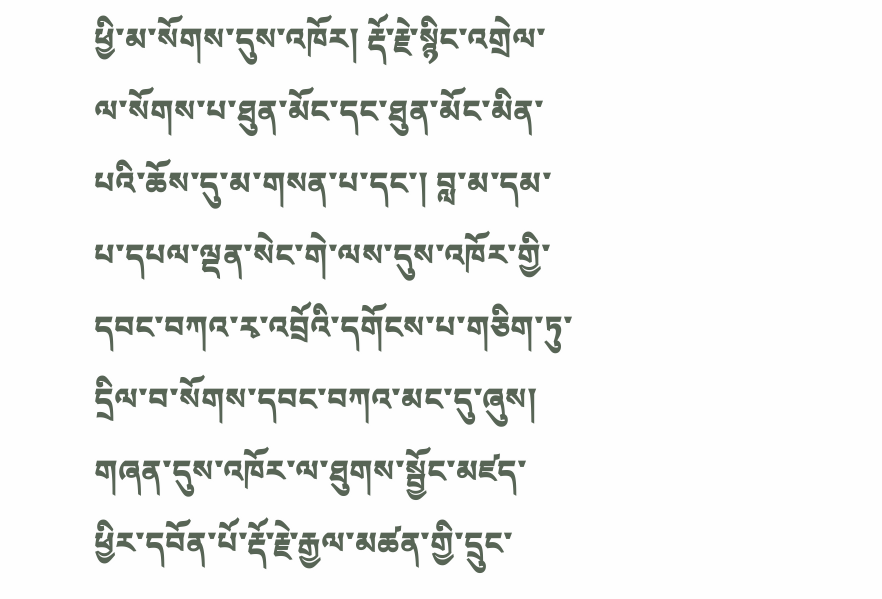ཕྱི་མ་སོགས་དུས་འཁོར། རྡོ་རྗེ་སྙིང་འགྲེལ་ལ་སོགས་པ་ཐུན་མོང་དང་ཐུན་མོང་མིན་པའི་ཆོས་དུ་མ་གསན་པ་དང་། བླ་མ་དམ་པ་དཔལ་ལྡན་སེང་གེ་ལས་དུས་འཁོར་གྱི་དབང་བཀའ་རྭ་འབྲོའི་དགོངས་པ་གཅིག་ཏུ་དྲིལ་བ་སོགས་དབང་བཀའ་མང་དུ་ཞུས།
གཞན་དུས་འཁོར་ལ་ཐུགས་སྦྱོང་མཛད་ཕྱིར་དབོན་པོ་རྡོ་རྗེ་རྒྱལ་མཚན་གྱི་དྲུང་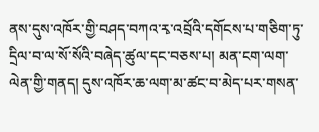ནས་དུས་འཁོར་གྱི་བཤད་བཀའ་རྭ་འབྲོའི་དགོངས་པ་གཅིག་ཏུ་དྲིལ་བ་ལ་སོ་སོའི་བཞེད་ཚུལ་དང་བཅས་པ། མན་ངག་ལག་ལེན་གྱི་གནད། དུས་འཁོར་ཆ་ལག་མ་ཚང་བ་མེད་པར་གསན་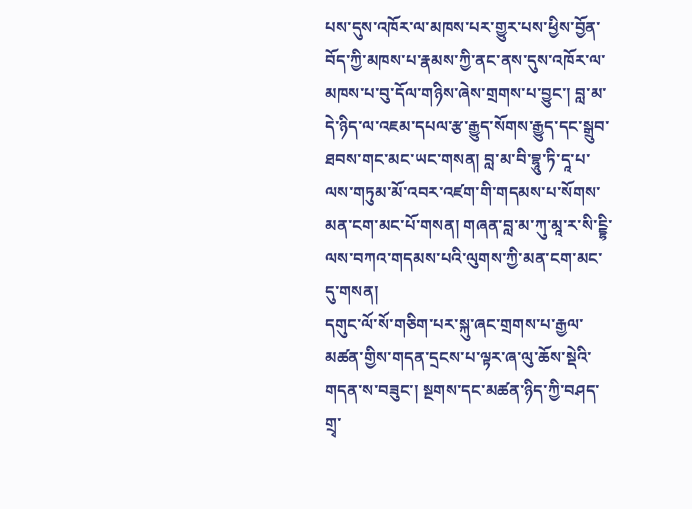པས་དུས་འཁོར་ལ་མཁས་པར་གྱུར་པས་ཕྱིས་བྱོན་བོད་ཀྱི་མཁས་པ་རྣམས་ཀྱི་ནང་ནས་དུས་འཁོར་ལ་མཁས་པ་བུ་དོལ་གཉིས་ཞེས་གྲགས་པ་བྱུང་། བླ་མ་དེ་ཉིད་ལ་འཇམ་དཔལ་རྩ་རྒྱུད་སོགས་རྒྱུད་དང་སྒྲུབ་ཐབས་གང་མང་ཡང་གསན། བླ་མ་བི་བྷཱུ་ཏི་དཱ་པ་ལས་གཏུམ་མོ་འབར་འཛག་གི་གདམས་པ་སོགས་མན་ངག་མང་པོ་གསན། གཞན་བླ་མ་ཀུ་མཱ་ར་སི་ངྡྷི་ལས་བཀའ་གདམས་པའི་ལུགས་ཀྱི་མན་ངག་མང་དུ་གསན།
དགུང་ལོ་སོ་གཅིག་པར་སྐུ་ཞང་གྲགས་པ་རྒྱལ་མཚན་གྱིས་གདན་དྲངས་པ་ལྟར་ཞ་ལུ་ཆོས་སྡེའི་གདན་ས་བཟུང་། སྔགས་དང་མཚན་ཉིད་ཀྱི་བཤད་གྲྭ་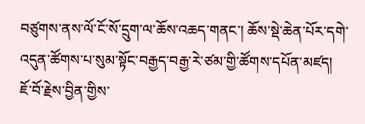བཙུགས་ནས་ལོ་ངོ་སོ་དྲུག་ལ་ཆོས་འཆད་གནང་། ཆོས་སྡེ་ཆེན་པོར་དགེ་འདུན་ཚོགས་པ་སུམ་སྟོང་བརྒྱད་བརྒྱ་རེ་ཙམ་གྱི་ཚོགས་དཔོན་མཛད།
ཇོ་བོ་རྗེས་བྱིན་གྱིས་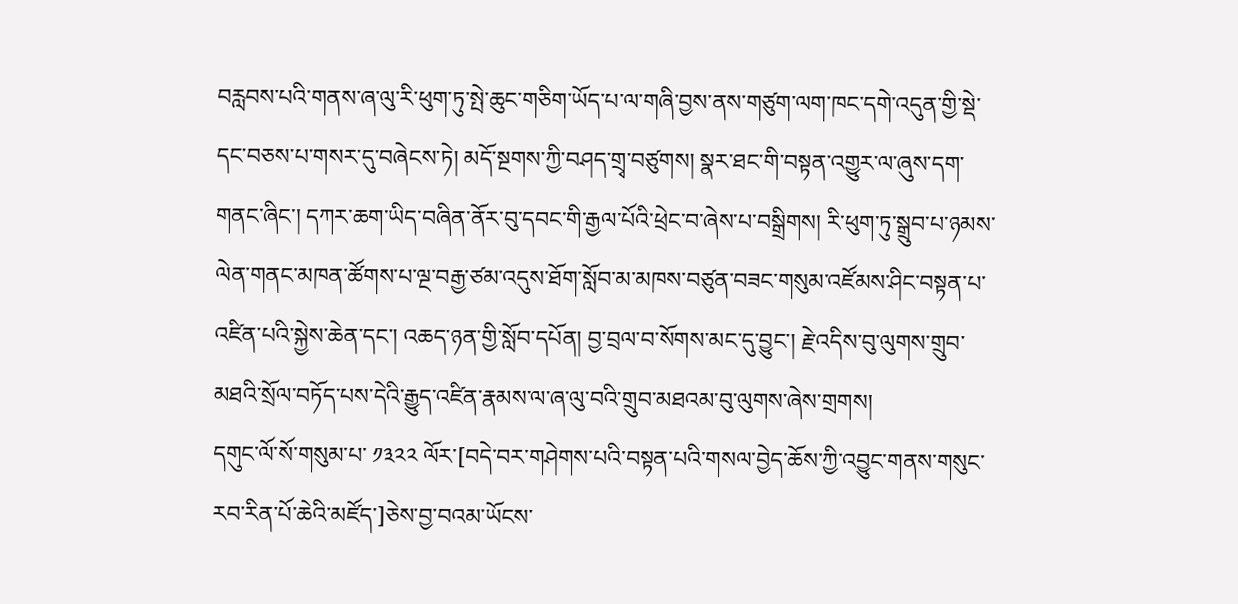བརླབས་པའི་གནས་ཞ་ལུ་རི་ཕུག་ཏུ་སྤེ་ཆུང་གཅིག་ཡོད་པ་ལ་གཞི་བྱས་ནས་གཙུག་ལག་ཁང་དགེ་འདུན་གྱི་སྡེ་དང་བཅས་པ་གསར་དུ་བཞེངས་ཏེ། མདོ་སྔགས་ཀྱི་བཤད་གྲྭ་བཙུགས། སྣར་ཐང་གི་བསྟན་འགྱུར་ལ་ཞུས་དག་གནང་ཞིང་། དཀར་ཆག་ཡིད་བཞིན་ནོར་བུ་དབང་གི་རྒྱལ་པོའི་ཕྲེང་བ་ཞེས་པ་བསྒྲིགས། རི་ཕུག་ཏུ་སྒྲུབ་པ་ཉམས་ལེན་གནང་མཁན་ཚོགས་པ་ལྔ་བརྒྱ་ཙམ་འདུས་ཐོག་སློབ་མ་མཁས་བཙུན་བཟང་གསུམ་འཛོམས་ཤིང་བསྟན་པ་འཛིན་པའི་སྐྱེས་ཆེན་དང་། འཆད་ཉན་གྱི་སློབ་དཔོན། བྱ་བྲལ་བ་སོགས་མང་དུ་བྱུང་། རྗེ་འདིས་བུ་ལུགས་གྲུབ་མཐའི་སྲོལ་བཏོད་པས་དེའི་རྒྱུད་འཛིན་རྣམས་ལ་ཞ་ལུ་བའི་གྲུབ་མཐའམ་བུ་ལུགས་ཞེས་གྲགས།
དགུང་ལོ་སོ་གསུམ་པ་ ༡༣༢༢ ལོར་[བདེ་བར་གཤེགས་པའི་བསྟན་པའི་གསལ་བྱེད་ཆོས་ཀྱི་འབྱུང་གནས་གསུང་རབ་རིན་པོ་ཆེའི་མཛོད་]ཅེས་བྱ་བའམ་ཡོངས་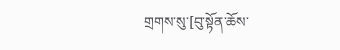གྲགས་སུ་[བུ་སྟོན་ཆོས་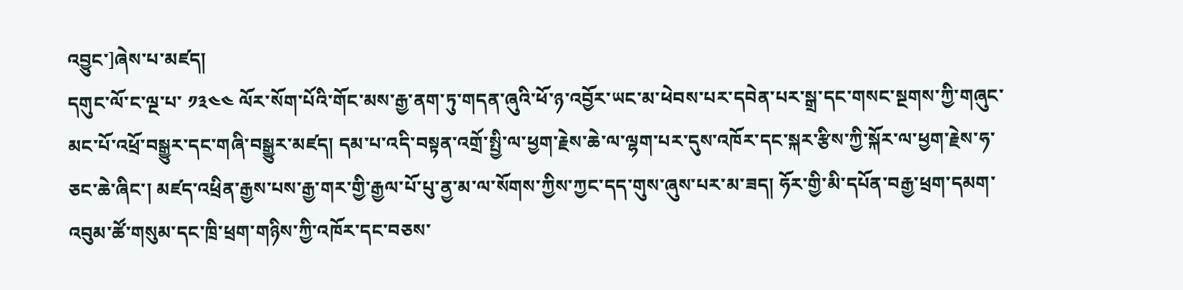འབྱུང་]ཞེས་པ་མཛད།
དགུང་ལོ་ང་ལྔ་པ་ ༡༣༤༤ ལོར་སོག་པོའི་གོང་མས་རྒྱ་ནག་ཏུ་གདན་ཞུའི་ཕོ་ཉ་འབྱོར་ཡང་མ་ཕེབས་པར་དབེན་པར་སྒྲ་དང་གསང་སྔགས་ཀྱི་གཞུང་མང་པོ་འཕྲོ་བསྒྱུར་དང་གཞི་བསྒྱུར་མཛད། དམ་པ་འདི་བསྟན་འགྲོ་སྤྱི་ལ་ཕྱག་རྗེས་ཆེ་ལ་ལྷག་པར་དུས་འཁོར་དང་སྐར་རྩིས་ཀྱི་སྐོར་ལ་ཕྱག་རྗེས་ཧ་ཅང་ཆེ་ཞིང་། མཛད་འཕྲིན་རྒྱས་པས་རྒྱ་གར་གྱི་རྒྱལ་པོ་པུ་ནྱ་མ་ལ་སོགས་ཀྱིས་ཀྱང་དད་གུས་ཞུས་པར་མ་ཟད། ཧོར་གྱི་མི་དཔོན་བརྒྱ་ཕྲག་དམག་འབུམ་ཚོ་གསུམ་དང་ཁྲི་ཕྲག་གཉིས་ཀྱི་འཁོར་དང་བཅས་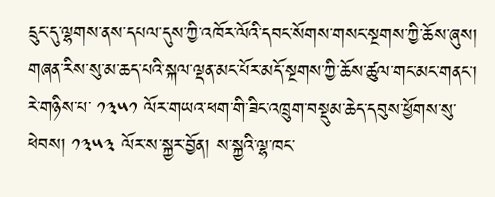དྲུང་དུ་ལྷགས་ནས་དཔལ་དུས་ཀྱི་འཁོར་ལོའི་དབང་སོགས་གསང་སྔགས་ཀྱི་ཆོས་ཞུས། གཞན་རིས་སུ་མ་ཆད་པའི་སྐལ་ལྡན་མང་པོར་མདོ་སྔགས་ཀྱི་ཆོས་ཚུལ་གང་མང་གནང་།
རེ་གཉིས་པ་ ༡༣༥༡ ལོར་གཡའ་ཕག་གི་ཟིང་འཁྲུག་བསྡུམ་ཆེད་དབུས་ཕྱོགས་སུ་ཕེབས། ༡༣༥༣ ལོར་ས་སྐྱར་བྱོན། ས་སྐྱའི་ལྷ་ཁང་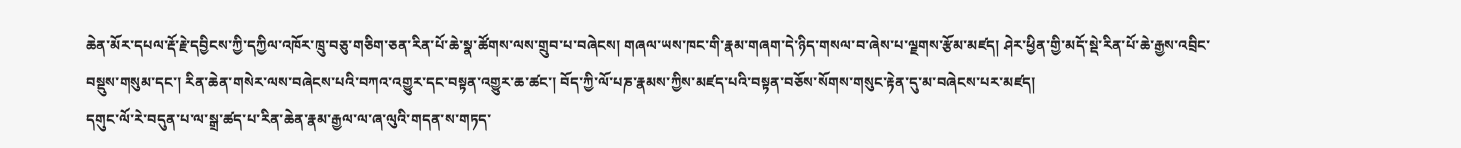ཆེན་མོར་དཔལ་རྡོ་རྗེ་དབྱིངས་ཀྱི་དཀྱིལ་འཁོར་ཁྲུ་བཅུ་གཅིག་ཅན་རིན་པོ་ཆེ་སྣ་ཚོགས་ལས་གྲུབ་པ་བཞེངས། གཞལ་ཡས་ཁང་གི་རྣམ་གཞག་དེ་ཉིད་གསལ་བ་ཞེས་པ་ལྗགས་རྩོམ་མཛད། ཤེར་ཕྱིན་གྱི་མདོ་སྡེ་རིན་པོ་ཆེ་རྒྱས་འབྲིང་བསྡུས་གསུམ་དང་། རིན་ཆེན་གསེར་ལས་བཞེངས་པའི་བཀའ་འགྱུར་དང་བསྟན་འགྱུར་ཆ་ཚང་། བོད་ཀྱི་ལོ་པཎ་རྣམས་ཀྱིས་མཛད་པའི་བསྟན་བཅོས་སོགས་གསུང་རྟེན་དུ་མ་བཞེངས་པར་མཛད།
དགུང་ལོ་རེ་བདུན་པ་ལ་སྒྲ་ཚད་པ་རིན་ཆེན་རྣམ་རྒྱལ་ལ་ཞ་ལུའི་གདན་ས་གཏད་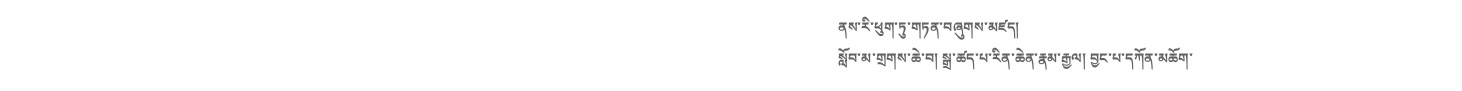ནས་རི་ཕུག་ཏུ་གཏན་བཞུགས་མཛད།
སློབ་མ་གྲགས་ཆེ་བ། སྒྲ་ཚད་པ་རིན་ཆེན་རྣམ་རྒྱལ། བྱང་པ་དཀོན་མཆོག་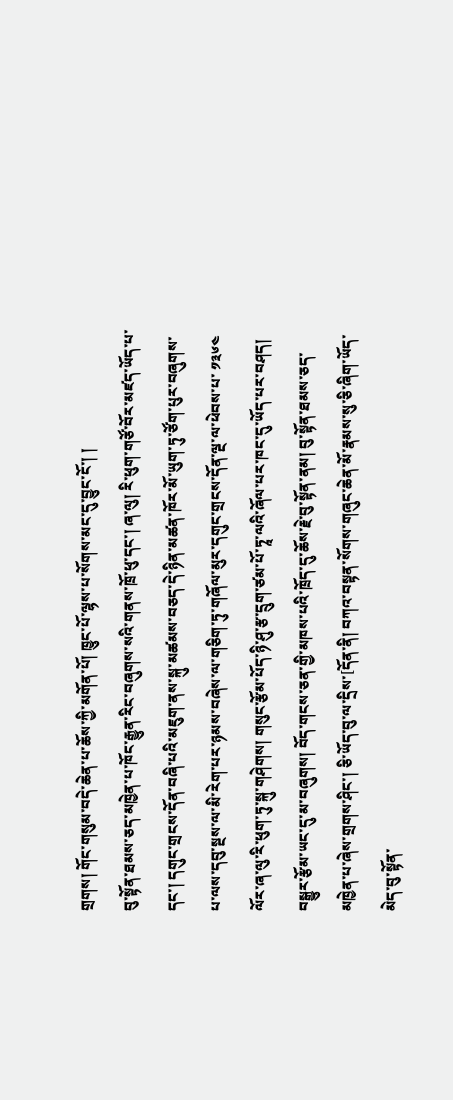གྲགས། གོང་གསུམ་བདེ་ཆེན་པ་ཆོས་ཀྱི་མགོན་པོ། ཁྱུང་པོ་ལྷས་པ་སོགས་མང་དུ་བྱུང་ངོ་། །
བུ་སྟོན་ཐམས་ཅད་མཁྱེན་པ་ཁོང་རྒྱུན་རིང་བཞུགས་སའི་གནས་ཁྲོ་ཕུ་དང་། ཞ་ལུ། རི་ཕུག་གཙོ་བོར་མཛད་ཡོད་པ་དང་། དགུང་གྲངས་དོན་བཞི་པའི་མཇུག་ནས་སྐུ་མཚམས་བཅད་དེ་ཉིན་མཚན་ཁོར་མོ་ཡུག་ཏུ་ཙོག་པུར་བཞུགས་པ་ལས་དབུ་སྔས་ལ་མི་རེག་པར་ཉམས་བཞེས་ལ་གཅིག་ཏུ་གཞོལ་མུར་དགུང་གྲངས་དོན་ལྔ་ལ་ཕེབས་པ་ ༡༣༦༤ ལོར་ཞ་ལུ་རི་ཕུག་ཏུ་སྐུ་གཤེགས། གསུང་རྩོམ་པོད་ཉི་ཤུ་རྩ་དྲུག་ཙམ་པོ་ཏཱ་ལའི་ཞོལ་པར་ཁང་དུ་ཡོད་པར་བཤད། བསྒྱུར་རྩོམ་ཡང་དུ་མ་བཞུགས། བོད་གངས་ཅན་གྱི་མཁས་པའི་ཁྲོད་དུ་ཆོས་རྗེ་བུ་སྟོན་ནམ། བུ་སྟོན་ཐམས་ཅད་མཁྱེན་པ་ཞེས་གྲགས་ཤིང་། ཅི་ཡོད་བུ་ལ་དྲིས་[དོན་ནི། བཀའ་བསྟན་སོགས་གཞུང་ཆེན་མོ་རྣམས་སུ་ཅི་ཞིག་ཡོད་མེད་བུ་སྟོན་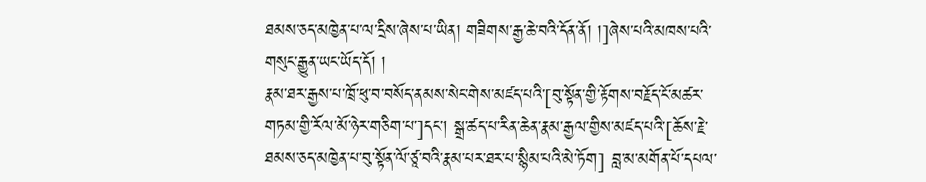ཐམས་ཅད་མཁྱེན་པ་ལ་དྲིས་ཞེས་པ་ཡིན། གཟིགས་རྒྱ་ཆེ་བའི་དོན་ནོ། །]ཞེས་པའི་མཁས་པའི་གསུང་རྒྱུན་ཡང་ཡོད་དོ། །
རྣམ་ཐར་རྒྱས་པ་ཁྲོ་ཕུ་བ་བསོད་ནམས་སེང་གེས་མཛད་པའི་[བུ་སྟོན་གྱི་རྟོགས་བརྗོད་ངོ་མཚར་གཏམ་གྱི་རོལ་མོ་ཉེར་གཅིག་པ་]དང་། སྒྲ་ཚད་པ་རིན་ཆེན་རྣམ་རྒྱལ་གྱིས་མཛད་པའི་[ཆོས་རྗེ་ཐམས་ཅད་མཁྱེན་པ་བུ་སྟོན་ལོ་ཙཱ་བའི་རྣམ་པར་ཐར་པ་སྙིམ་པའི་མེ་ཏོག] བླ་མ་མགོན་པོ་དཔལ་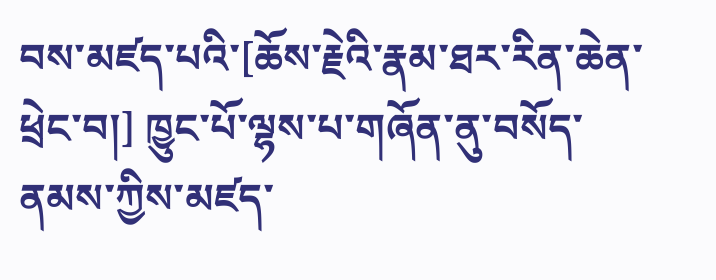བས་མཛད་པའི་[ཆོས་རྗེའི་རྣམ་ཐར་རིན་ཆེན་ཕྲེང་བ།] ཁྱུང་པོ་ལྷས་པ་གཞོན་ནུ་བསོད་ནམས་ཀྱིས་མཛད་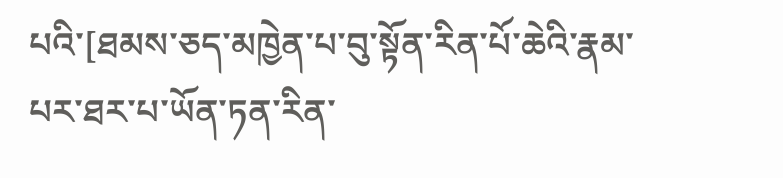པའི་[ཐམས་ཅད་མཁྱེན་པ་བུ་སྟོན་རིན་པོ་ཆེའི་རྣམ་པར་ཐར་པ་ཡོན་ཏན་རིན་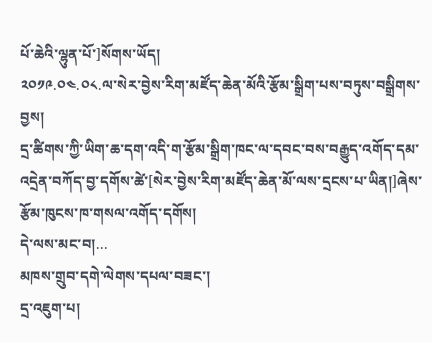པོ་ཆེའི་ལྷུན་པོ་]སོགས་ཡོད།
༢༠༡༩.༠༤.༠༨.ལ་སེར་བྱེས་རིག་མཛོད་ཆེན་མོའི་རྩོམ་སྒྲིག་པས་བཏུས་བསྒྲིགས་བྱས།
དྲ་ཚིགས་ཀྱི་ཡིག་ཆ་དག་འདི་ག་རྩོམ་སྒྲིག་ཁང་ལ་དབང་བས་བརྒྱུད་འགོད་དམ་འདྲེན་བཀོད་བྱ་དགོས་ཚེ་[སེར་བྱེས་རིག་མཛོད་ཆེན་མོ་ལས་དྲངས་པ་ཡིན།]ཞེས་རྩོམ་ཁུངས་ཁ་གསལ་འགོད་དགོས།
དེ་ལས་མང་བ།...
མཁས་གྲུབ་དགེ་ལེགས་དཔལ་བཟང་།
དྲ་འཇུག་པ།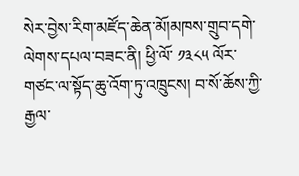སེར་བྱེས་རིག་མཛོད་ཆེན་མོ།མཁས་གྲུབ་དགེ་ལེགས་དཔལ་བཟང་ནི། ཕྱི་ལོ་ ༡༣༨༥ ལོར་གཙང་ལ་སྟོད་ཆུ་འོག་ཏུ་འཁྲུངས། བ་སོ་ཆོས་ཀྱི་རྒྱལ་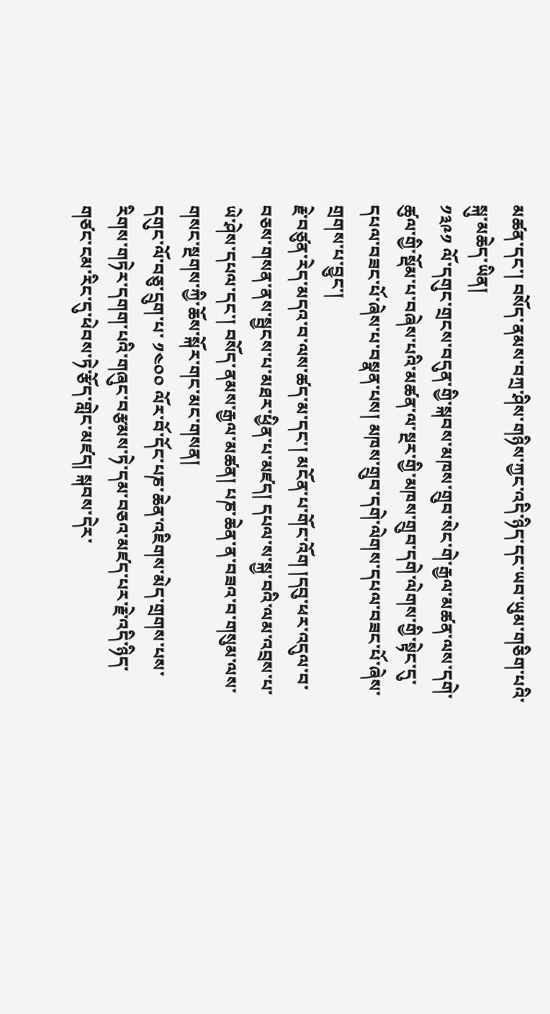མཚན་དང་། བསོད་ནམས་བཀྲ་ཤིས་གཉིས་ཀྱང་འདི་ཉིད་དང་ཡབ་ཡུམ་གཅིག་པའི་སྐུ་མཆེད་ཡིན།
༡༣༩༡ ལོ་དགུང་གྲངས་བདུན་གྱི་སྐབས་མཁས་གྲུབ་སེང་གེ་རྒྱལ་མཚན་ལས་དགེ་ཚུལ་གྱི་སྡོམ་པ་བཞེས་པའི་མཚན་ལ་སྔར་གྱི་མཁས་གྲུབ་དགེ་ལེགས་གྱི་སྟེང་དུ་དཔལ་བཟང་པོ་ཞེས་པ་བསྣན་པས། མཁས་གྲུབ་དགེ་ལེགས་དཔལ་བཟང་པོ་ཞེས་གྲགས་པ་བྱུང་།
རྗེ་བཙུན་རེད་མདའ་བ་ལས་ཚད་མ་དང་། མངོན་པ་གོང་འོག །དབུ་ཕར་འདུལ་བ་བཅས་གསན་ནས་སྦྱངས་པ་མཐར་ཕྱིན་པ་མཛད། དཔལ་ས་སྐྱ་བའི་ལམ་འབྲས་པ་ཡེ་ཤེས་དཔལ་དང་། བསོད་ནམས་རྒྱལ་མཚན། པཎ་ཆེན་ན་བཟའ་བ་གསུམ་ལས་གསང་སྔགས་ཀྱི་ཆོས་སྐོར་གང་མང་གསན།
དགུང་ལོ་བཅུ་དྲུག་པ་ ༡༤༠༠ ལོར་བོ་དོང་པཎ་ཆེན་འཇིགས་མེད་གྲགས་པས་རིགས་གཏེར་དགག་པའི་གཞུང་བརྩམས་ཏེ་དམ་བཅའ་མཛད་པར་རྗེ་འདི་ཉིད་གཙང་ངམ་རིང་དུ་ཕེབས་ཏེ་རྩོད་གླེང་མཛད། སྐབས་དེར་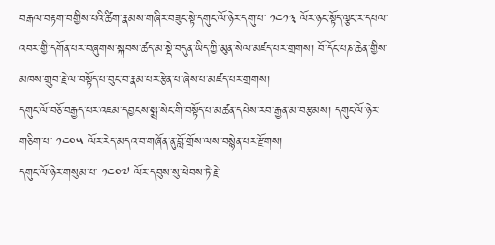བརྒལ་བརྟག་བགྱིས་པའི་ཚིག་རྣམས་གཞིར་བཟུང་སྟེ་དགུང་ལོ་ཉེར་དགུ་པ་ ༡༤༡༣ ལོར་ཉང་སྟོད་ལྕང་ར་དཔལ་འབར་གྱི་དགོན་པར་བཞུགས་སྐབས་ཚད་མ་སྡེ་བདུན་ཡིད་ཀྱི་མུན་སེལ་མཛད་པར་གྲགས། བོ་དོང་པཎ་ཆེན་གྱིས་མཁས་གྲུབ་རྗེ་ལ་བསྟོད་པ་བུང་བ་རྣམ་པར་རྩེན་པ་ཞེས་པ་མཛད་པར་གྲགས།
དགུང་ལོ་བཅོ་བརྒྱད་པར་འཇམ་དབྱངས་སྨྲ་སེང་གི་བསྟོད་པ་མཚན་དཔེས་རབ་རྒྱན་མ་བརྩམས། དགུང་ལོ་ཉེར་གཅིག་པ་ ༡༤༠༥ ལོར་རེད་མདའ་བ་གཞོན་ནུ་བློ་གྲོས་ལས་བསྙེན་པར་རྫོགས།
དགུང་ལོ་ཉེར་གསུམ་པ་ ༡༤༠༧ ལོར་དབུས་སུ་ཕེབས་ཏེ་རྗེ་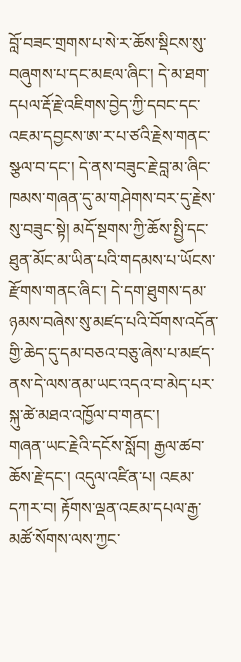བློ་བཟང་གྲགས་པ་སེ་ར་ཆོས་སྡིངས་སུ་བཞུགས་པ་དང་མཇལ་ཞིང་། དེ་མ་ཐག་དཔལ་རྡོ་རྗེ་འཇིགས་བྱེད་ཀྱི་དབང་དང་འཇམ་དབྱངས་ཨ་ར་པ་ཙའི་རྗེས་གནང་སྩལ་བ་དང་། དེ་ནས་བཟུང་རྗེ་བླ་མ་ཞིང་ཁམས་གཞན་དུ་མ་གཤེགས་བར་དུ་རྗེས་སུ་བཟུང་སྟེ། མདོ་སྔགས་ཀྱི་ཆོས་སྤྱི་དང་ཐུན་མོང་མ་ཡིན་པའི་གདམས་པ་ཡོངས་རྫོགས་གནང་ཞིང་། དེ་དག་ཐུགས་དམ་ཉམས་བཞེས་སུ་མཛད་པའི་བོགས་འདོན་གྱི་ཆེད་དུ་དམ་བཅའ་བཅུ་ཞེས་པ་མཛད་ནས་དེ་ལས་ནམ་ཡང་འདའ་བ་མེད་པར་སྐུ་ཚེ་མཐའ་འཁྱོལ་བ་གནང་།
གཞན་ཡང་རྗེའི་དངོས་སློབ། རྒྱལ་ཚབ་ཆོས་རྗེ་དང་། འདུལ་འཛིན་པ། འཇམ་དཀར་བ། རྟོགས་ལྡན་འཇམ་དཔལ་རྒྱ་མཚོ་སོགས་ལས་ཀྱང་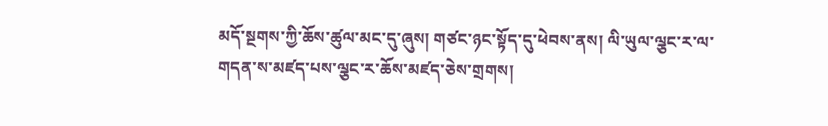མདོ་སྔགས་ཀྱི་ཆོས་ཚུལ་མང་དུ་ཞུས། གཙང་ཉང་སྟོད་དུ་ཕེབས་ནས། ལི་ཡུལ་ལྕང་ར་ལ་གདན་ས་མཛད་པས་ལྕང་ར་ཆོས་མཛད་ཅེས་གྲགས།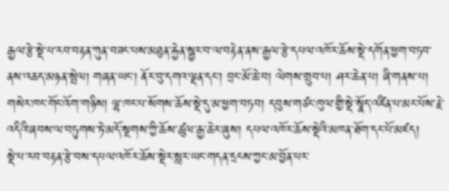རྒྱལ་རྩེ་སྡེ་པ་རབ་བརྟན་ཀུན་བཟང་པས་མཐུན་རྐྱེན་སྦྱར་བ་ལ་བརྟེན་ནས་རྒྱལ་རྩེ་དཔལ་འཁོར་ཆོས་སྡེ་དགོན་ཕྱག་བཏབ་ནས་འཆད་མཉན་སྤེལ། གཞན་ཡང་། ནོར་བུ་དགའ་ལྡན་དང་། བྲང་མོ་ཆེ་བ། ལེགས་གྲུབ་པ། ཤར་ཆེན་པ། ཞི་གནས་པ། གསེར་ཁང་གོང་འོག་གཉིས། ལྷ་ཁང་པ་སོགས་ཆོས་སྡེ་དུ་མ་ཕྱག་བཏབ། དབུས་གཙང་ཁུལ་གྱི་སྡེ་སྣོད་འཛིན་པ་མང་པོས་རྗེ་འདིའི་ཞབས་ལ་བཏུགས་ཏེ་མདོ་སྔགས་ཀྱི་ཆོས་ཚུལ་རྒྱ་ཆེར་ཞུས། དཔལ་འཁོར་ཆོས་སྡེའི་མཁན་ཐོག་དང་པོ་མཛད།
སྡེ་པ་རབ་བརྟན་རྩེ་བས་དཔལ་འཁོར་ཆོས་སྡེར་སླར་ཡང་གདན་དྲངས་ཀྱང་མ་བྱོན་པར་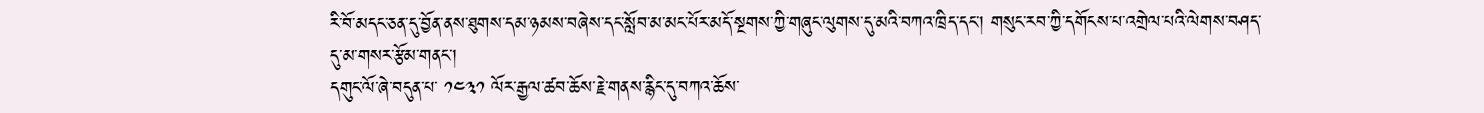རི་བོ་མདང་ཅན་དུ་བྱོན་ནས་ཐུགས་དམ་ཉམས་བཞེས་དང་སློབ་མ་མང་པོར་མདོ་སྔགས་ཀྱི་གཞུང་ལུགས་དུ་མའི་བཀའ་ཁྲིད་དང་། གསུང་རབ་ཀྱི་དགོངས་པ་འགྲེལ་པའི་ལེགས་བཤད་དུ་མ་གསར་རྩོམ་གནང་།
དགུང་ལོ་ཞེ་བདུན་པ་ ༡༤༣༡ ལོར་རྒྱལ་ཚབ་ཆོས་རྗེ་གནས་རྙིང་དུ་བཀའ་ཆོས་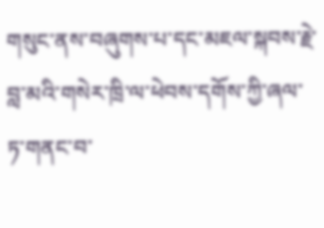གསུང་ནས་བཞུགས་པ་དང་མཇལ་སྐབས་རྗེ་བླ་མའི་གསེར་ཁྲི་ལ་ཕེབས་དགོས་ཀྱི་ཞལ་ཏ་གནང་བ་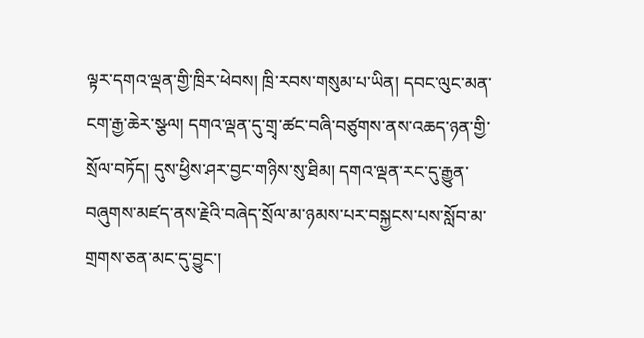ལྟར་དགའ་ལྡན་གྱི་ཁྲིར་ཕེབས། ཁྲི་རབས་གསུམ་པ་ཡིན། དབང་ལུང་མན་ངག་རྒྱ་ཆེར་སྩལ། དགའ་ལྡན་དུ་གྲྭ་ཚང་བཞི་བཙུགས་ནས་འཆད་ཉན་གྱི་སྲོལ་བཏོད། དུས་ཕྱིས་ཤར་བྱང་གཉིས་སུ་ཐིམ། དགའ་ལྡན་རང་དུ་རྒྱུན་བཞུགས་མཛད་ནས་རྗེའི་བཞེད་སྲོལ་མ་ཉམས་པར་བསྐྱངས་པས་སློབ་མ་གྲགས་ཅན་མང་དུ་བྱུང་།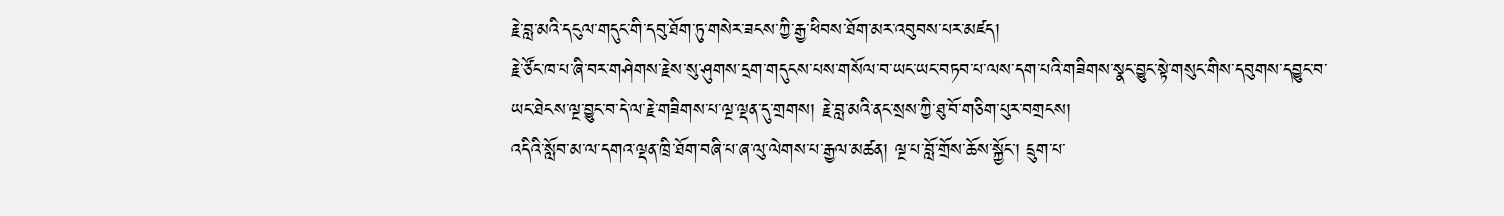རྗེ་བླ་མའི་དངུལ་གདུང་གི་དབུ་ཐོག་ཏུ་གསེར་ཟངས་ཀྱི་རྒྱ་ཕིབས་ཐོག་མར་འབུབས་པར་མཛད།
རྗེ་ཙོང་ཁ་པ་ཞི་བར་གཤེགས་རྗེས་སུ་ཤུགས་དྲག་གདུངས་པས་གསོལ་བ་ཡང་ཡང་བཏབ་པ་ལས་དག་པའི་གཟིགས་སྣང་བྱུང་སྟེ་གསུང་གིས་དབུགས་དབྱུང་བ་ཡང་ཐེངས་ལྔ་བྱུང་བ་དེ་ལ་རྗེ་གཟིགས་པ་ལྔ་ལྡན་དུ་གྲགས། རྗེ་བླ་མའི་ནང་སྲས་ཀྱི་ཐུ་བོ་གཅིག་པུར་བགྲངས།
འདིའི་སློབ་མ་ལ་དགའ་ལྡན་ཁྲི་ཐོག་བཞི་པ་ཞ་ལུ་ལེགས་པ་རྒྱལ་མཚན། ལྔ་པ་བློ་གྲོས་ཆོས་སྐྱོང་། དྲུག་པ་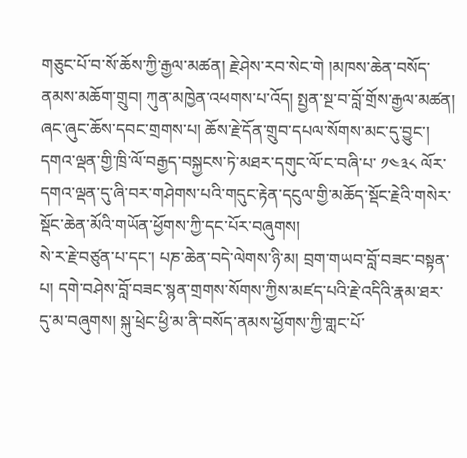གཅུང་པོ་བ་སོ་ཆོས་ཀྱི་རྒྱལ་མཚན། རྗེ་ཤེས་རབ་སེང་གེ །མཁས་ཆེན་བསོད་ནམས་མཆོག་གྲུབ། ཀུན་མཁྱེན་འཕགས་པ་འོད། སྤྱན་སྔ་བ་བློ་གྲོས་རྒྱལ་མཚན། ཞང་ཞུང་ཆོས་དབང་གྲགས་པ། ཆོས་རྗེ་དོན་གྲུབ་དཔལ་སོགས་མང་དུ་བྱུང་།
དགའ་ལྡན་གྱི་ཁྲི་ལོ་བརྒྱད་བསྐྱངས་ཏེ་མཐར་དགུང་ལོ་ང་བཞི་པ་ ༡༤༣༨ ལོར་དགའ་ལྡན་དུ་ཞི་བར་གཤེགས་པའི་གདུང་རྟེན་དངུལ་གྱི་མཆོད་སྡོང་རྗེའི་གསེར་སྡོང་ཆེན་མོའི་གཡོན་ཕྱོགས་ཀྱི་དང་པོར་བཞུགས།
སེ་ར་རྗེ་བཙུན་པ་དང་། པཎ་ཆེན་བདེ་ལེགས་ཉི་མ། བྲག་གཡབ་བློ་བཟང་བསྟན་པ། དགེ་བཤེས་བློ་བཟང་སྙན་གྲགས་སོགས་ཀྱིས་མཛད་པའི་རྗེ་འདིའི་རྣམ་ཐར་དུ་མ་བཞུགས། སྐུ་ཕྲེང་ཕྱི་མ་ནི་བསོད་ནམས་ཕྱོགས་ཀྱི་གླང་པོ་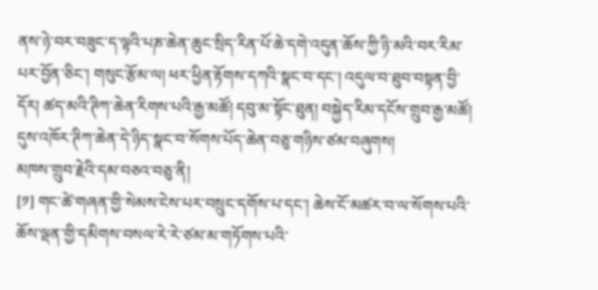ནས་ཉེ་བར་བཟུང་ད་ལྟའི་པཎ་ཆེན་ཆུང་སྲིད་རིན་པོ་ཆེ་དགེ་འདུན་ཆོས་ཀྱི་ཉི་མའི་བར་རིམ་པར་བྱོན་ཅིང་། གསུང་རྩོམ་ལ། ཕར་ཕྱིན་རྟོགས་དཀའི་སྣང་བ་དང་། འདུལ་བ་ཐུབ་བསྟན་བྱི་དོར། ཚད་མའི་ཊིཀ་ཆེན་རིགས་པའི་རྒྱ་མཚོ། དབུ་མ་སྟོང་ཐུན། བསྐྱེད་རིམ་དངོས་གྲུབ་རྒྱ་མཚོ། དུས་འཁོར་ཊིཀ་ཆེན་དེ་ཉིད་སྣང་བ་སོགས་པོད་ཆེན་བཅུ་གཉིས་ཙམ་བཞུགས།
མཁས་གྲུབ་རྗེའི་དམ་བཅའ་བཅུ་ནི།
[༡] གང་ཚེ་གཞན་གྱི་སེམས་ངེས་པར་བསྲུང་དགོས་པ་དང་། ཆེས་ངོ་མཚར་བ་ལ་སོགས་པའི་ཆོས་ལྡན་གྱི་དམིགས་བསལ་རེ་རེ་ཙམ་མ་གཏོགས་པའི་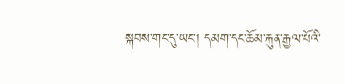སྐབས་གང་དུ་ཡང་། དམག་དང་ཆོམ་རྐུན་རྒྱལ་པོའི་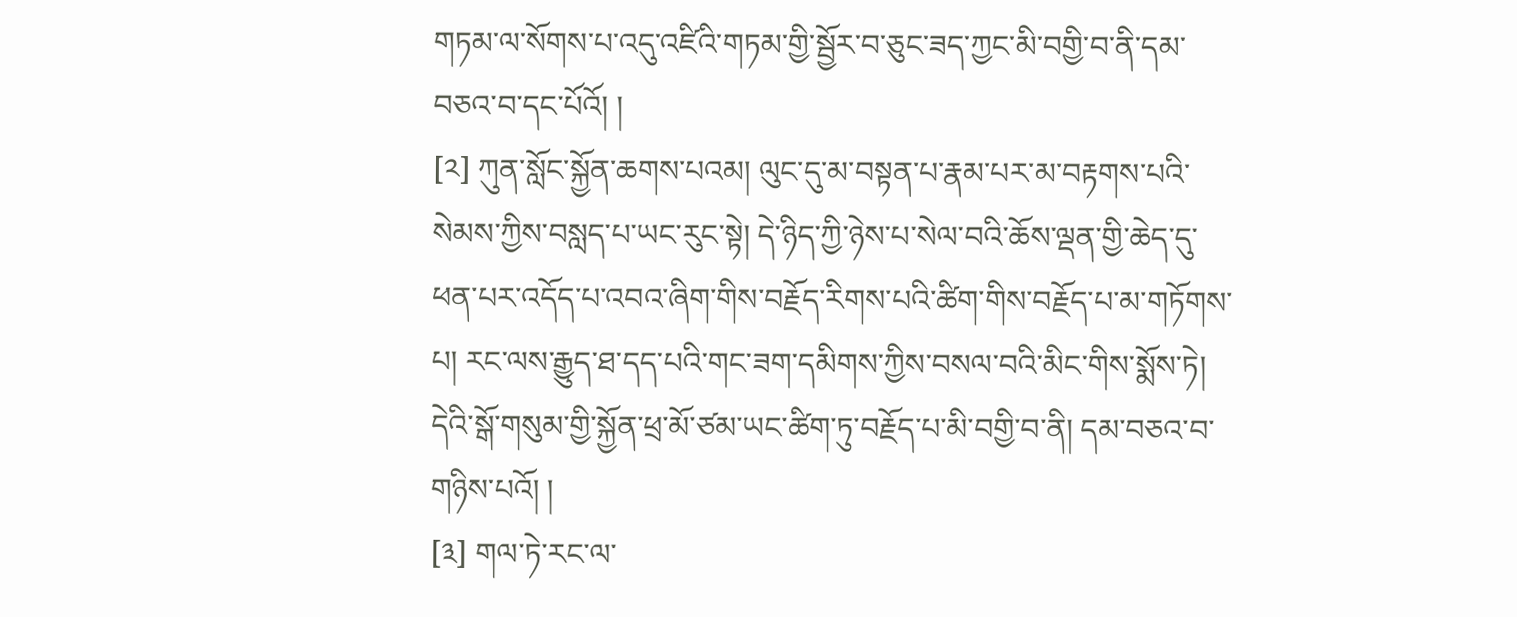གཏམ་ལ་སོགས་པ་འདུ་འཛིའི་གཏམ་གྱི་སྦྱོར་བ་ཅུང་ཟད་ཀྱང་མི་བགྱི་བ་ནི་དམ་བཅའ་བ་དང་པོའོ། །
[༢] ཀུན་སློང་སྐྱོན་ཆགས་པའམ། ལུང་དུ་མ་བསྟན་པ་རྣམ་པར་མ་བརྟགས་པའི་སེམས་ཀྱིས་བསླད་པ་ཡང་རུང་སྟེ། དེ་ཉིད་ཀྱི་ཉེས་པ་སེལ་བའི་ཆོས་ལྡན་གྱི་ཆེད་དུ་ཕན་པར་འདོད་པ་འབའ་ཞིག་གིས་བརྗོད་རིགས་པའི་ཚིག་གིས་བརྗོད་པ་མ་གཏོགས་པ། རང་ལས་རྒྱུད་ཐ་དད་པའི་གང་ཟག་དམིགས་ཀྱིས་བསལ་བའི་མིང་གིས་སྨོས་ཏེ། དེའི་སྒོ་གསུམ་གྱི་སྐྱོན་ཕྲ་མོ་ཙམ་ཡང་ཚིག་ཏུ་བརྗོད་པ་མི་བགྱི་བ་ནི། དམ་བཅའ་བ་གཉིས་པའོ། །
[༣] གལ་ཏེ་རང་ལ་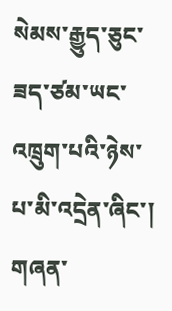སེམས་རྒྱུད་ཅུང་ཟད་ཙམ་ཡང་འཁྲུག་པའི་ཉེས་པ་མི་འདྲེན་ཞིང་། གཞན་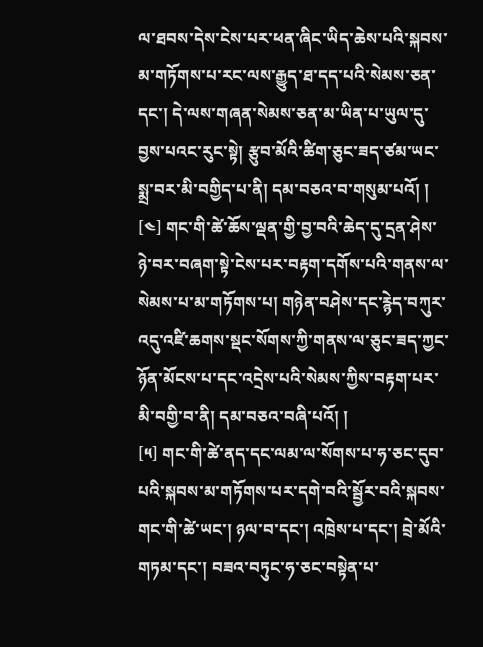ལ་ཐབས་དེས་ངེས་པར་ཕན་ཞིང་ཡིད་ཆེས་པའི་སྐབས་མ་གཏོགས་པ་རང་ལས་རྒྱུད་ཐ་དད་པའི་སེམས་ཅན་དང་། དེ་ལས་གཞན་སེམས་ཅན་མ་ཡིན་པ་ཡུལ་དུ་བྱས་པའང་རུང་སྟེ། རྩུབ་མོའི་ཚིག་ཅུང་ཟད་ཙམ་ཡང་སྨྲ་བར་མི་བགྱིད་པ་ནི། དམ་བཅའ་བ་གསུམ་པའོ། །
[༤] གང་གི་ཚེ་ཆོས་ལྡན་གྱི་བྱ་བའི་ཆེད་དུ་དྲན་ཤེས་ཉེ་བར་བཞག་སྟེ་ངེས་པར་བརྟག་དགོས་པའི་གནས་ལ་སེམས་པ་མ་གཏོགས་པ། གཉེན་བཤེས་དང་རྙེད་བཀུར་འདུ་འཛི་ཆགས་སྡང་སོགས་ཀྱི་གནས་ལ་ཅུང་ཟད་ཀྱང་ཉོན་མོངས་པ་དང་འདྲེས་པའི་སེམས་ཀྱིས་བརྟག་པར་མི་བགྱི་བ་ནི། དམ་བཅའ་བཞི་པའོ། །
[༥] གང་གི་ཚེ་ནད་དང་ལམ་ལ་སོགས་པ་ཧ་ཅང་དུབ་པའི་སྐབས་མ་གཏོགས་པར་དགེ་བའི་སྦྱོར་བའི་སྐབས་གང་གི་ཚེ་ཡང་། ཉལ་བ་དང་། འཁྲེས་པ་དང་། བྲེ་མོའི་གཏམ་དང་། བཟའ་བཏུང་ཧ་ཅང་བསྟེན་པ་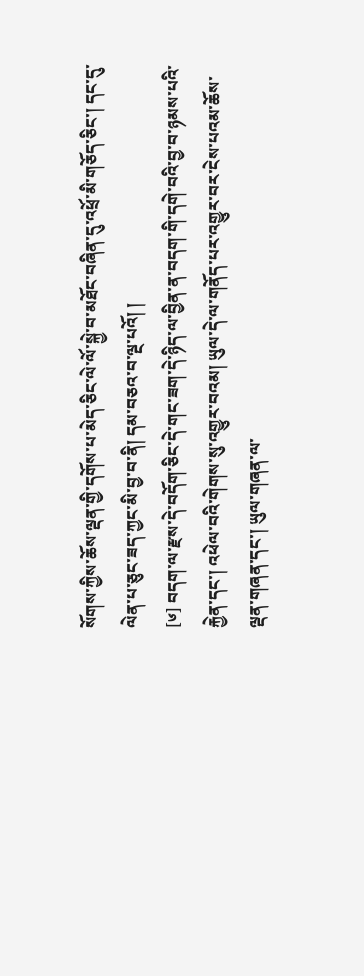སོགས་ཀྱིས་ཆོས་ལྡན་གྱི་དགོས་པ་མེད་ཅིང་ལེ་ལོ་སྐྱེ་བ་མཐོང་བཞིན་དུ་འཕྲོ་མི་གཅོད་ཅིང་། དང་དུ་ལེན་པ་ཅུང་ཟད་ཀྱང་མི་བྱ་བ་ནི། དམ་བཅའ་བ་ལྔ་པའོ། །
[༦] བདག་ལ་རྫས་དེ་བདོག་ཅིང་དེ་གང་ཟག་དེ་ཉིད་ལ་བྱིན་ན་བདག་གི་དགེ་བའི་བྱ་བ་ཉམས་པའི་རྐྱེན་དང་། འཕེལ་བའི་གེགས་སུ་འགྱུར་བའམ། ཡུལ་དེ་ལ་གནོད་པར་འགྱུར་བར་ངེས་པའམ་ཆོས་ལྡན་གཞན་དང་། ཡུལ་གཞན་ལ་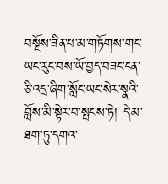བསྔོས་ཟིན་པ་མ་གཏོགས་གང་ཡང་རུང་བས་ཡོ་བྱད་བཟང་ངན་ཅི་འདྲ་ཞིག་སློང་ཡང་སེར་སྣའི་བློས་མི་སྟེར་བ་སྤངས་ཏེ། དེ་མ་ཐག་ཏུ་དགའ་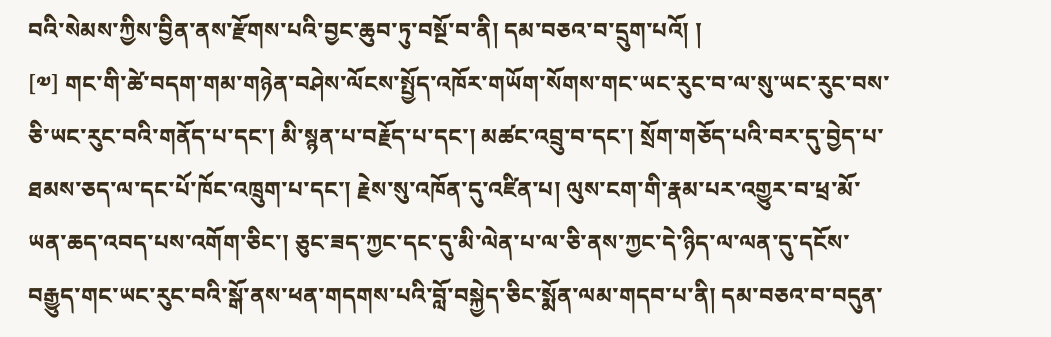བའི་སེམས་ཀྱིས་བྱིན་ནས་རྫོགས་པའི་བྱང་ཆུབ་ཏུ་བསྔོ་བ་ནི། དམ་བཅའ་བ་དྲུག་པའོ། །
[༧] གང་གི་ཚེ་བདག་གམ་གཉེན་བཤེས་ལོངས་སྤྱོད་འཁོར་གཡོག་སོགས་གང་ཡང་རུང་བ་ལ་སུ་ཡང་རུང་བས་ཅི་ཡང་རུང་བའི་གནོད་པ་དང་། མི་སྙན་པ་བརྗོད་པ་དང་། མཚང་འབྲུ་བ་དང་། སྲོག་གཅོད་པའི་བར་དུ་བྱེད་པ་ཐམས་ཅད་ལ་དང་པོ་ཁོང་འཁྲུག་པ་དང་། རྗེས་སུ་འཁོན་དུ་འཛིན་པ། ལུས་ངག་གི་རྣམ་པར་འགྱུར་བ་ཕྲ་མོ་ཡན་ཆད་འབད་པས་འགོག་ཅིང་། ཅུང་ཟད་ཀྱང་དང་དུ་མི་ལེན་པ་ལ་ཅི་ནས་ཀྱང་དེ་ཉིད་ལ་ལན་དུ་དངོས་བརྒྱུད་གང་ཡང་རུང་བའི་སྒོ་ནས་ཕན་གདགས་པའི་བློ་བསྐྱེད་ཅིང་སྨོན་ལམ་གདབ་པ་ནི། དམ་བཅའ་བ་བདུན་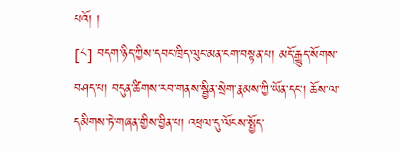པའོ། །
[༨] བདག་ཉིད་ཀྱིས་དབང་ཁྲིད་ལུང་མན་ངག་བསྟན་པ། མདོ་རྒྱུད་སོགས་བཤད་པ། བདུན་ཚིགས་རབ་གནས་སྦྱིན་སྲེག་རྣམས་ཀྱི་ཡོན་དང་། ཆོས་ལ་དམིགས་ཏེ་གཞན་གྱིས་བྱིན་པ། འཕྲལ་དུ་ལོངས་སྤྱོད་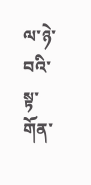ལ་ཉེ་བའི་སྟ་གོན་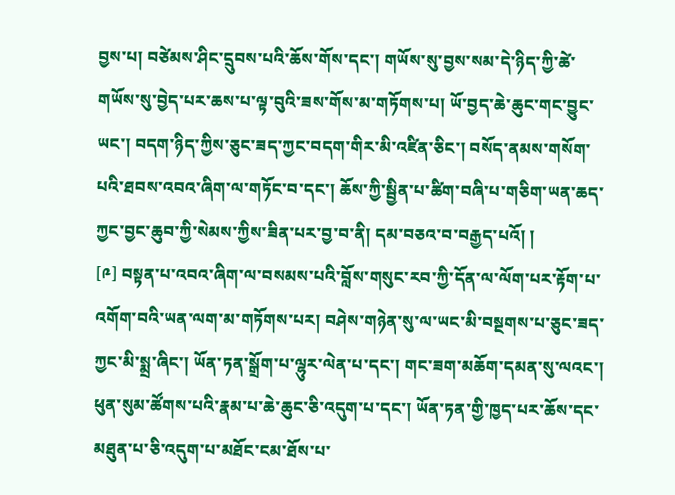བྱས་པ། བཙེམས་ཤིང་དྲུབས་པའི་ཆོས་གོས་དང་། གཡོས་སུ་བྱས་སམ་དེ་ཉིད་ཀྱི་ཚེ་གཡོས་སུ་བྱེད་པར་ཆས་པ་ལྟ་བུའི་ཟས་གོས་མ་གཏོགས་པ། ཡོ་བྱད་ཆེ་ཆུང་གང་བྱུང་ཡང་། བདག་ཉིད་ཀྱིས་ཅུང་ཟད་ཀྱང་བདག་གིར་མི་འཛིན་ཅིང་། བསོད་ནམས་གསོག་པའི་ཐབས་འབའ་ཞིག་ལ་གཏོང་བ་དང་། ཆོས་ཀྱི་སྦྱིན་པ་ཚིག་བཞི་པ་གཅིག་ཡན་ཆད་ཀྱང་བྱང་ཆུབ་ཀྱི་སེམས་ཀྱིས་ཟིན་པར་བྱ་བ་ནི། དམ་བཅའ་བ་བརྒྱད་པའོ། །
[༩] བསྟན་པ་འབའ་ཞིག་ལ་བསམས་པའི་བློས་གསུང་རབ་ཀྱི་དོན་ལ་ལོག་པར་རྟོག་པ་འགོག་བའི་ཡན་ལག་མ་གཏོགས་པར། བཤེས་གཉེན་སུ་ལ་ཡང་མི་བསྔགས་པ་ཅུང་ཟད་ཀྱང་མི་སྨྲ་ཞིང་། ཡོན་ཏན་སྒྲོག་པ་ལྷུར་ལེན་པ་དང་། གང་ཟག་མཆོག་དམན་སུ་ལའང་། ཕུན་སུམ་ཚོགས་པའི་རྣམ་པ་ཆེ་ཆུང་ཅི་འདུག་པ་དང་། ཡོན་ཏན་གྱི་ཁྱད་པར་ཆོས་དང་མཐུན་པ་ཅི་འདུག་པ་མཐོང་ངམ་ཐོས་པ་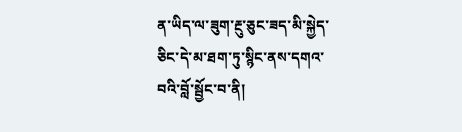ན་ཡིད་ལ་ཟུག་རྔུ་ཅུང་ཟད་མི་སྐྱེད་ཅིང་དེ་མ་ཐག་ཏུ་སྙིང་ནས་དགའ་བའི་བློ་སྦྱོང་བ་ནི།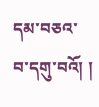དམ་བཅའ་བ་དགུ་བའོ། །